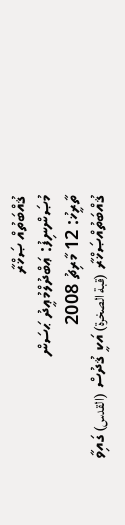ޤުއްބަތުއް ޞަޚްރާ
މުޞަންނިފު: ޢަބްދުލްމުޢީދު ޙަސަން
ތާރީޚު: 12 މާރިޗު 2008
ޤުއްބަތުއްޞަޚްރާ (قبة الصخرة) އަކީ ޤުދުސް (القدس) ގައިވާ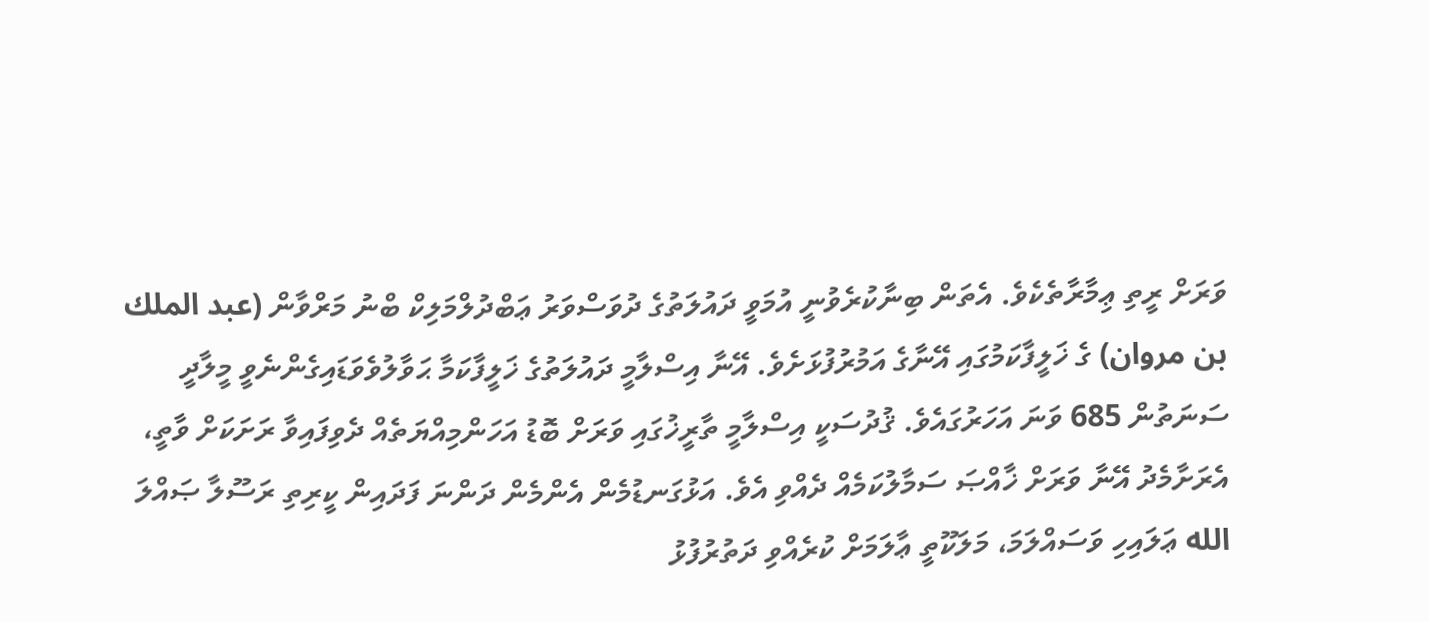ވަރަށް ރީތި ޢިމާރާތެކެވެ. އެތަން ބިނާކުރެވުނީ އުމަވީ ދައުލަތުގެ ދުވަސްވަރު ޢަބްދުލްމަލިކް ބްނު މަރްވާން (عبد الملك بن مروان) ގެ ޚަލީފާކަމުގައި އޭނާގެ އަމުރުފުޅަށެވެ. އޭނާ އިސްލާމީ ދައުލަތުގެ ޚަލީފާކަމާ ޙަވާލުވެވަޑައިގެންނެވީ މީލާދީ ސަނަތުން 685 ވަނަ އަހަރުގައެވެ. ޤުދުސަކީ އިސްލާމީ ތާރީޚުގައި ވަރަށް ބޮޑު އަހަންމިއްޔަތެއް ދެވިފައިވާ ރަށަކަށް ވާތީ، އެރަށާމެދު އޭނާ ވަރަށް ޚާއްޞަ ސަމާލުކަމެއް ދެއްވި އެވެ. އަޅުގަނޑުމެން އެންމެން ދަންނަ ފަދައިން ކީރިތި ރަސޫލާ ޞައްލަ الله ޢަލައިހި ވަސައްލަމަ، މަލަކޫތީ ޢާލަމަށް ކުރެއްވި ދަތުރުފުޅު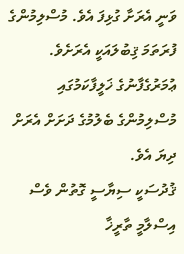ވަނީ އެރަށާ ގުޅިފަ އެވެ. މުސްލިމުންގެ ފުރަތަމަ ޤިބުލައަކީ އެރަށެވެ. ޢުމަރުގެފާނުގެ ޚަލީފާކަމުގައި މުސްލިމުންގެ ބެލުމުގެ ދަށަށް އެރަށް ދިޔަ އެވެ.
ޤުދުސަކީ ސިޔާސީ ގޮތުން ވެސް އިސްލާމީ ތާރީޚާ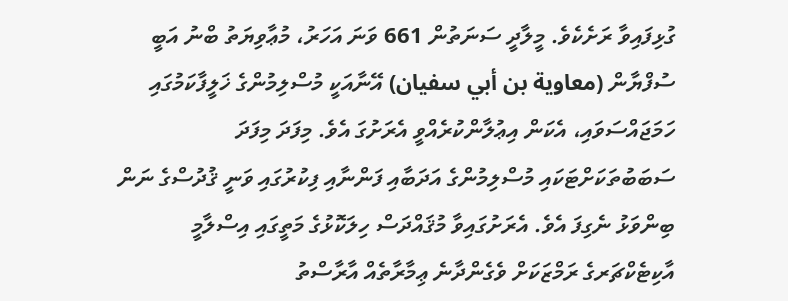ގުޅިފައިވާ ރަށެކެވެ. މީލާދީ ސަނަތުން 661 ވަނަ އަހަރު، މުޢާވިޔަތު ބްނު އަބީ ސުފްޔާން (معاوية بن أبي سفيان) އޭނާއަކީ މުސްލިމުންގެ ޚަލީފާކަމުގައި ހަމަޖައްސަވައި، އެކަން އިޢުލާންކުރެއްވީ އެރަށުގަ އެވެ. މިފަދަ މިފަދަ ސަބަބުތަކަށްޓަކައި މުސްލިމުންގެ އަދަބާއި ފަންނާއި ފިކުރުގައި ވަނީ ޤުދުސްގެ ނަން ބިންވަޅު ނެގިފަ އެވެ. އެރަށުގައިވާ މުޤައްދަސް ހިލަކޮޅުގެ މަތީގައި އިސްލާމީ އާކިޓެކްޗަރގެ ރަމްޒަކަށް ވެގެންދާނެ ޢިމާރާތެއް އާރާސްތު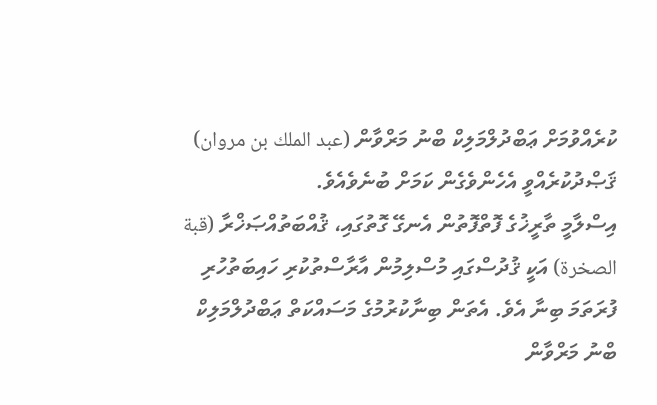ކުރެއްވުމަށް ޢަބްދުލްމަލިކް ބްނު މަރްވާން (عبد الملك بن مروان) ޤަޞްދުކުރެއްވީ އެހެންވެގެން ކަމަށް ބުނެވެއެވެ.
އިސްލާމީ ތާރީޚުގެ ފޮތްފޮތުން އެނގޭ ގޮތުގައި، ޤުއްބަތުއްޞަޚްރާ (قبة الصخرة) އަކީ ޤުދުސްގައި މުސްލިމުން އާރާސްތުކުރި ހައިބަތުހުރި ފުރަތަމަ ބިނާ އެވެ. އެތަން ބިނާކުރުމުގެ މަސައްކަތް ޢަބްދުލްމަލިކް ބްނު މަރްވާން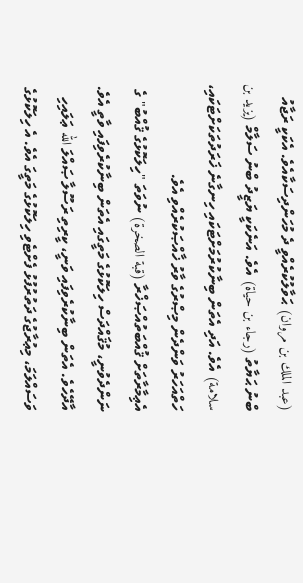(عبد الملك بن مروان) ޙަވާލުކުރެއްވީ ދެ މުހަންދިސަކާއެވެ. އެކަކީ ރަޖާއު ބްނު ޙަޔާތު (رجاء بن حياة) އެވެ. އަނެކަކީ ޔަޒީދު ބްނު ސަލާމް (يزيد بن سلامة) އެވެ. އަދި އެތަން ބިނާކުރުމަށްޓަކައި ހިނގާނެ ޚަރަދުތަކަށްޓަކައި، ހަތްއަހަރު ވަންދެން މިޞްރުގެ ވާރު ޚާއްޞަކުރެއްވި އެވެ.
އެޢިމާރާތަށް ޤުއްބަތުއްޞަޚްރާ (قبة الصخرة) ނުވަތަ "ހިލަކޮޅުގެ ޤުއްބު" ގެ ނަންދެވުނީ، މުޤައްދަސް ހިލަކޮޅުގެ މަތީގައި އެތަން ބިނާކުރެވިފައި ވާތީ އެވެ. އާދޭހެވެ. އެތަން ބިނާކުރެވިފައި ވަނީ، ކީރިތި ރަސޫލާ ޞައްލަ الله ޢަލައިހި ވަސައްލަމަ، މިޢުރާޖުގެ ދަތުރުފުޅު ފެށްޓެވި ހިލަކޮޅުގެ މަތީގަ އެވެ. އެ ހިލަކޮޅުގެ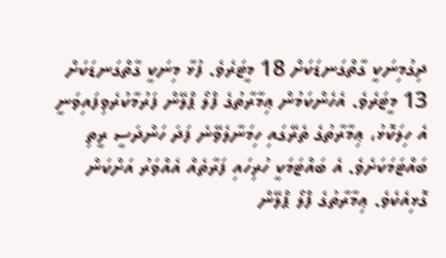ދިގުމިނަކީ ގާތްގަނޑަކަށް 18 މީޓަރެވެ. ފުޅާ މިނަކީ ގާތްގަނޑަކަށް 13 މީޓަރެވެ. އެހެންކަމުން ޢިމާރާތުގެ ފްލޯ ޕްލޭން ފަރުމާކުރެވިފައިވަނީ އެ ހިލަކޮޅު، ޢިމާރާތުގެ ތެރޭގައި ހިމަނާލެވޭނެ ފަދަ ހަންދަސީ ރީތި ބައްޓަމަކަށެވެ. އެ ބައްޓަމަކީ ހުރިހައި ފަރާތެއް އެއްވަރު އަށްކަން ގޮޅިއެކެވެ. ޢިމާރާތުގެ ފްލޯ ޕްލޭން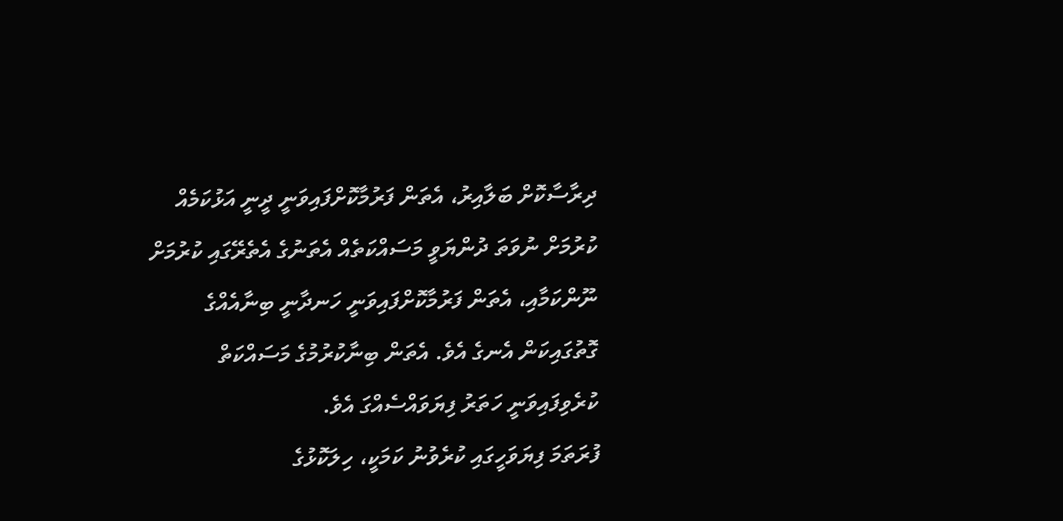ދިރާސާކޮށް ބަލާއިރު، އެތަން ފަރުމާކޮށްފައިވަނީ ދީނީ އަޅުކަމެއް ކުރުމަށް ނުވަތަ ދުންޔަވީ މަސައްކަތެއް އެތަނުގެ އެތެރޭގައި ކުރުމަށް ނޫންކަމާއި، އެތަން ފަރުމާކޮށްފައިވަނީ ހަނދާނީ ބިނާއެއްގެ ގޮތުގައިކަން އެނގެ އެވެ. އެތަން ބިނާކުރުމުގެ މަސައްކަތް ކުރެވިފައިވަނީ ހަތަރު ފިޔަވައްސެއްގަ އެވެ.
ފުރަތަމަ ފިޔަވަހީގައި ކުރެވުނު ކަމަކީ، ހިލަކޮޅުގެ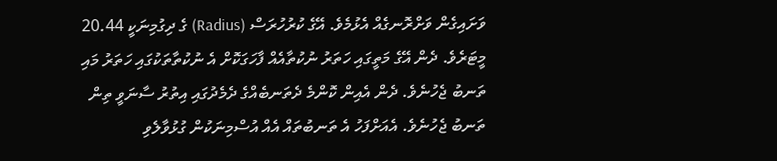ވަށައިގެން ވަށްރޮނގެއް އެޅުމެވެ. އޭގެ ކުރުހުރަސް (Radius) ގެ ދިގުމިނަކީ 20.44 މީޓަރެވެ. ދެން އޭގެ މަތީގައި ހަތަރު ނުކުތާއެއް ފާހަގަކޮށް އެ ނުކުތާތަކުގައި ހަތަރު މައި ތަނބު ޖެހުނެވެ. ދެން އެއިން ކޮންމެ ދެތަނބެއްގެ ދެމެދުގައި އިތުރު ސާނަވީ ތިން ތަނބު ޖެހުނެވެ. އެއަށްފަހު އެ ތަނބުތައް އެއް އުސްމިނަކުން ގުޅުވާލެވި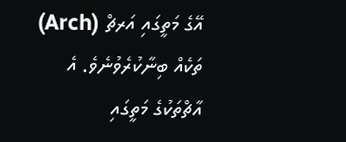އޭގެ މަތީގައި އަރޗް (Arch) ތަކެއް ބިނާކުރެވުނެވެ. އެ އާޗްތަކުގެ މަތީގައި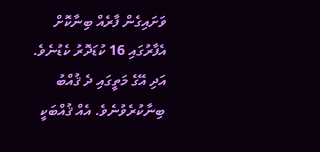ވަށައިގެން ފާރެއް ބިނާކޮށް އެފާރުގައި 16 ކުޑަދޮރު ކެޑުނެވެ. އަދި އޭގެ މަތީގައި ދެ ޤުއްބު ބިނާކުރެވުނެވެ. އެއް ޤުއްބަކީ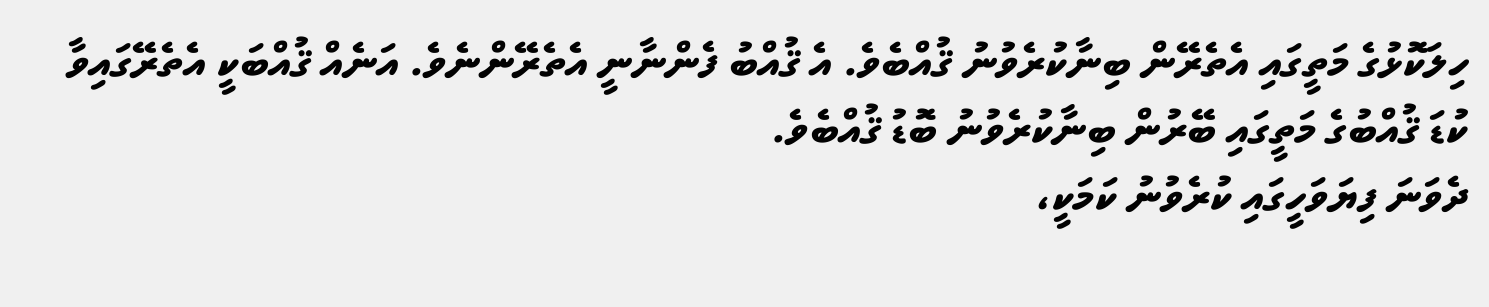ހިލަކޮޅުގެ މަތީގައި އެތެރޭން ބިނާކުރެވުނު ޤުއްބެވެ. އެ ޤުއްބު ފެންނާނީ އެތެރޭންނެވެ. އަނެއް ޤުއްބަކީ އެތެރޭގައިވާ ކުޑަ ޤުއްބުގެ މަތީގައި ބޭރުން ބިނާކުރެވުނު ބޮޑު ޤުއްބެވެ.
ދެވަނަ ފިޔަވަހީގައި ކުރެވުނު ކަމަކީ،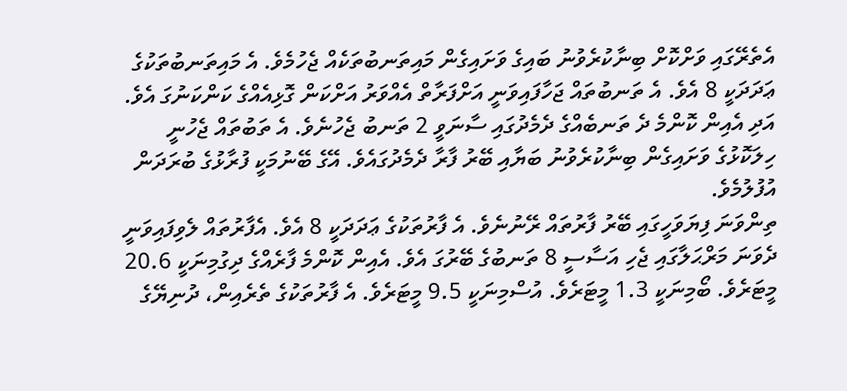އެތެރޭގައި ވަށްކޮށް ބިނާކުރެވުނު ބައިގެ ވަށައިގެން މައިތަނބުތަކެއް ޖެހުމެވެ. އެ މައިތަނބުތަކުގެ ޢަދަދަކީ 8 އެވެ. އެ ތަނބުތައް ޖަހާފައިވަނީ އަށްފަރާތް އެއްވަރު އަށްކަން ގޮޅިއެއްގެ ކަންކަނުގަ އެވެ. އަދި އެއިން ކޮންމެ ދެ ތަނބެއްގެ ދެމެދުގައި ސާނަވީ 2 ތަނބު ޖެހުނެވެ. އެ ތަބުތައް ޖެހުނީ ހިލަކޮޅުގެ ވަށައިގެން ބިނާކުރެވުނު ބަޔާއި ބޭރު ފާރާ ދެމެދުގައެވެ. އޭގެ ބޭނުމަކީ ފުރާޅުގެ ބުރަދަން އުފުލުމެވެ.
ތިންވަނަ ފިޔަވަހީގައި ބޭރު ފާރުތައް ރޭނުނެވެ. އެ ފާރުތަކުގެ ޢަދަދަކީ 8 އެވެ. އެފާރުތައް ލެވިފައިވަނީ ދެވަނަ މަރްޙަލާގައި ޖެހި އަސާސީ 8 ތަނބުގެ ބޭރުގަ އެވެ. އެއިން ކޮންމެ ފާރެއްގެ ދިގުމިނަކީ 20.6 މީޓަރެވެ. ބޯމިނަކީ 1.3 މީޓަރެވެ. އުސްމިނަކީ 9.5 މީޓަރެވެ. އެ ފާރުތަކުގެ ތެރެއިން، ދުނިޔޭގެ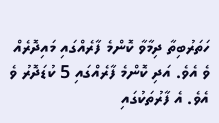ހަތަރުބިތާ ދިމާވާ ކޮންމެ ފާރެއްގައި މައިދޮރެއް ވެ އެވެ. އަދި ކޮންމެ ފާރެއްގައި 5 ކުޑަދޮރު ވެ އެވެ. އެ ފާރުތަކުގައި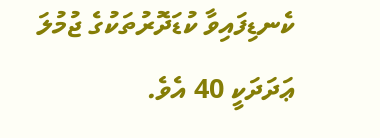ކެނޑިފައިވާ ކުޑަދޮރުތަކުގެ ޖުމުލަ ޢަދަދަކީ 40 އެވެ.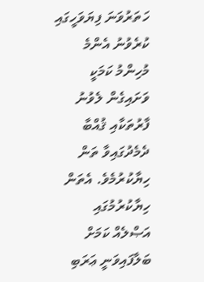ހަތަރުވަނަ ފިޔަވަހީގައި ކުރެވުނު އެންމެ މުހިންމު ކަމަކީ ވަށައިގެން ލެވުނު ފާރުތަކާއި ޤުއްބާ ދެމެދުގައިވާ ތަން ހިޔާކުރުމެވެ. އެތަން ހިޔާކުރުމުގައި އަޞްލެއް ކަމަށް ބަލާފައިވަނީ ޢަރަބި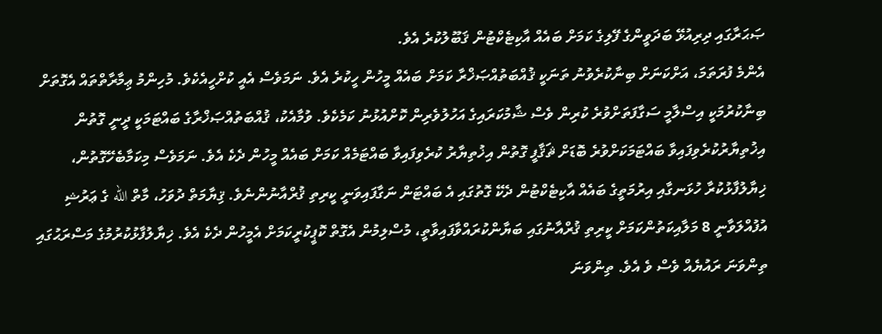ޞަޙަރާގައި ދިރިއުޅޭ ބަދަވީންގެ ފޭލިގެ ކަމަށް ބައެއް އާކިޓެކްޓުން ޤަބޫލުކުރެ އެވެ.
އެންމެ ފުރަތަމަ، އަށްކަނަށް ބިނާކުރެވުނު ތަނަކީ ޤުއްބަތުއްޞަޚްރާ ކަމަށް ބައެއް މީހުން ހީކުރެ އެވެ. ނަމަވެސް އެއީ ކުށްހީއެކެވެ. މުހިންމު ޢިމާރާތްތައް އެގޮތަށް ބިނާކުރުމަކީ އިސްލާމީ ސަގާފަތަށްވުރެ ކުރިން ވެސް ޝާމުކަރައިގެ އަހުލުވެރިން ކޮށްއުޅުނު ކަމެކެވެ. ވުމާއެކު، ޤުއްބަތުއްޞަޚްރާގެ ބައްޓަމަކީ ދީނީ ގޮތުން އިޚުތިޔާރުކުރެވިފައިވާ ބައްޓަމަކަށްވުރެ ބޮޑަށް ޘަޤާފީ ގޮތުން އިޚުތިޔާރު ކުރެވިފައިވާ ބައްޓަމެއް ކަމަށް ބައެއް މީހުން ދެކެ އެވެ. ނަމަވެސް މިކަމާބެހޭގޮތުން، ޚިޔާލުފާޅުކުރާ ހުޅަނގާއި އިރުމަތީގެ ބައެއް އާކިޓެކްޓުން ދެކޭ ގޮތުގައި އެ ބައްޓަން ނަގާފައިވަނީ ކީރިތި ޤުރްއާނުންނެވެ. ޤިޔާމަތް ދުވަހު، މާތް الله ގެ ޢަރުޝި އުފުއްލަވާނީ 8 މަލާއިކަތުންކަމަށް ކީރިތި ޤުރްއާނުގައި ބަޔާންކުރައްވާފައިވާތީ، މުސްލިމުން އެގޮތް ކޮޕީކުރީކަމަށް އެމީހުން ދެކެ އެވެ. ޚިޔާލުފާޅުކުރުމުގެ މަސްރަޙުގައި ތިންވަނަ ރައުޔެއް ވެސް ވެ އެވެ. ތިންވަނަ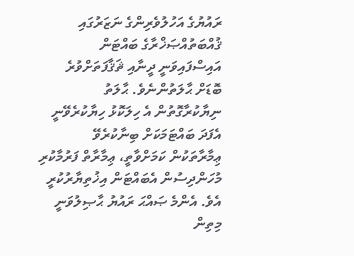ރައުޔުގެ އަހުލުވެރިންގެ ނަޒަރުގައި ޤުއްބަތުއްޞަޚްރާގެ ބައްޓަން އައިސްފައިވަނީ ދީނާއި ޘަޤާފަތަށްވުރެ ބޮޑަށް ޙާލަތުންނެވެ. ޙާލަތު ނިޔާކުރާގޮތުން އެ ހިލަކޮޅު ހިޔާކުރެވޭނީ އެފަދަ ބައްޓަމަކަށް ބިނާކުރެވޭ ޢިމާރާތަކުން ކަމަށްވާތީ، ޢިމާރާތް ފަރުމާކުރި މުހަންދިސުން އެބައްޓަން އިޚުތިޔާރުކުރީ އެވެ. އެންމެ ޞައްޙަ ރައުޔު ޙާޞިލުވަނީ މިތިން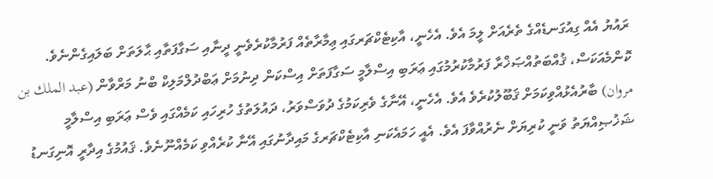ރައުޔު އެއް ގިއުގަނޑެއްގެ ތެރެއަށް ލީމަ އެވެ. އެހެނީ، އާކިޓެކްޗަރގައި ޢިމާރާތެއް ފަރުމާކުރެވެނީ ދީނާއި ސަގާފަތާއި ޙާލަތަށް ބަލައިގެންނެވެ.
ކޮންމެއަކަސް، ޤުއްބަތުއްޞަޚްރާ ފަރުމާކުރުމުގައި ޢަރަބި އިސްލާމީ ސަގާފަތަށް އިސްކަން ދިނުމަށް ޢަބްދުލްމަލިކް ބްނު މަރްވާން (عبد الملك بن مروان) ބާރުއެޅުއްވިކަމަށް ޤަބޫލުކުރެވެ އެވެ. އެހެނީ، އޭނާގެ ވެރިކަމުގެ ދުވަސްވަރު، ދައުލަތުގެ ހުރިހައި ކަމެއްގައި ވެސް ޢަރަބި އިސްލާމީ ޝަޚުޞިއްޔަތު ވަނީ ކުރިޔަށް ނެރުއްވާފަ އެވެ. އެއީ ހަމައެކަނި އާކިޓެކްޗަރގެ މައިދާނުގައި އޭނާ ކުރެއްވި ކަމެއްނޫނެވެ. ޤައުމުގެ އިދާރީ އޮނިގަނޑު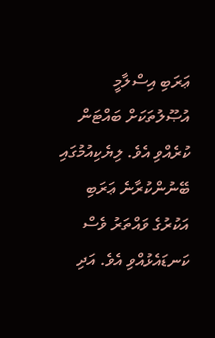ޢަރަބި އިސްލާމީ އުޞޫލުތަކަށް ބައްޓަން ކުރެއްވި އެވެ. ލިޔެކިއުމުގައި ބޭނުންކުރާނެ ޢަރަބި އަކުރުގެ ވައްތަރު ވެސް ކަނޑައެޅުއްވި އެވެ. އަދި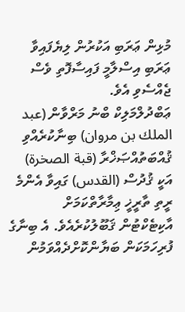މުޅިން ޢަރަބި އަކުރުން ލިޔެފައިވާ ޢަރަބި އިސްލާމީ ފައިސާފޮތި ވެސް ޖެއްސެވި އެވެ.
ޢަބްދުލްމަލިކް ބްނު މަރްވާން (عبد الملك بن مروان) ބިނާކުރެއްވި ޤުއްބަތުއްޞަޚްރާ (قبة الصخرة) އަކީ ޤުދުސް (القدس) ގައިވާ އެންމެ ރީތި ތާރީޚީ ޢިމާރާތްކަމަށް އާކިޓެކްޓުން ޤަބޫލުކުރެއެވެ. އެ ބިނާގެ ފުރިހަމަކަން ބަޔާންކޮށްދެއްވަމުން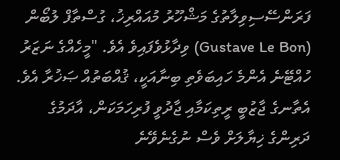ފަރަންސޭސިވިލާތުގެ މަޝްހޫރު މުއައްރިޚު، ގުސްތާފް ލުބޯން (Gustave Le Bon) ވިދާޅުވެފައިވެ އެވެ. "މީހެއްގެ ނަޒަރު ހުއްޓޭނެ އެންމެ ހައިބަވެތި ބިނާއަކީ، ޤުއްބަތުއް ޞަޚުރާ އެވެ. އެތާނގެ ޖާޒުބީ ރީތިކަމާއި ޖާދުވީ ފުރިހަމަކަން، އާދަމުގެ ދަރިންގެ ޚިޔާލަށް ވެސް ނުގެނެވޭނެ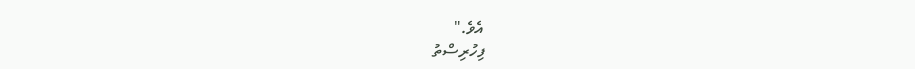އެވެ."
ފިހުރިސްތު